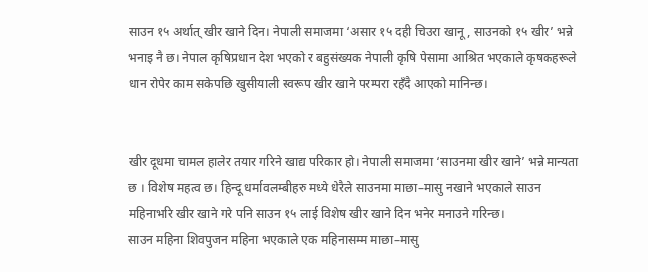साउन १५ अर्थात् खीर खाने दिन। नेपाली समाजमा ‘असार १५ दही चिउरा खानू, साउनको १५ खीर’ भन्ने भनाइ नै छ। नेपाल कृषिप्रधान देश भएको र बहुसंख्यक नेपाली कृषि पेसामा आश्रित भएकाले कृषकहरूले धान रोपेर काम सकेपछि खुसीयाली स्वरूप खीर खाने परम्परा रहँदै आएको मानिन्छ।


खीर दूधमा चामल हालेर तयार गरिने खाद्य परिकार हो। नेपाली समाजमा ‘साउनमा खीर खाने’ भन्ने मान्यता छ । विशेष महत्व छ। हिन्दू धर्मावलम्बीहरु मध्ये धेरैले साउनमा माछा–मासु नखाने भएकाले साउन महिनाभरि खीर खाने गरे पनि साउन १५ लाई विशेष खीर खाने दिन भनेर मनाउने गरिन्छ।
साउन महिना शिवपुजन महिना भएकाले एक महिनासम्म माछा–मासु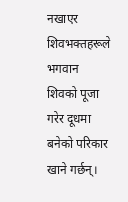नखाएर शिवभक्तहरूले भगवान शिवको पूजा गरेर दूधमा बनेको परिकार खाने गर्छन्।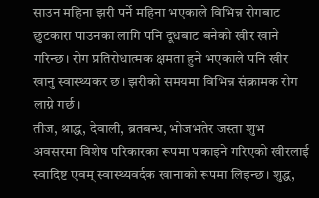साउन महिना झरी पर्ने महिना भएकाले विभिन्न रोगबाट छुटकारा पाउनका लागि पनि दूधबाट बनेको खीर खाने गरिन्छ। रोग प्रतिरोधात्मक क्षमता हुने भएकाले पनि खीर खानु स्वास्थ्यकर छ। झरीको समयमा विभिन्न संक्रामक रोग लाग्ने गर्छ।
तीज, श्राद्ध, देवाली, ब्रतबन्ध, भोजभतेर जस्ता शुभ अवसरमा विशेष परिकारका रूपमा पकाइने गरिएको खीरलाई स्वादिष्ट एवम् स्वास्थ्यवर्दक खानाको रूपमा लिइन्छ। शुद्ध,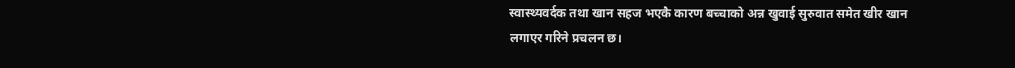स्वास्थ्यवर्दक तथा खान सहज भएकै कारण बच्चाको अन्न खुवाई सुरुवात समेत खीर खान लगाएर गरिने प्रचलन छ।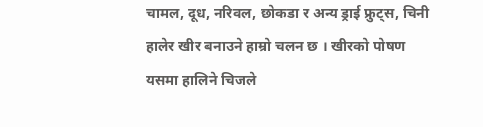चामल, दूध, नरिवल, छोकडा र अन्य ड्राई फ्रुट्स, चिनी हालेर खीर बनाउने हाम्रो चलन छ । खीरको पोषण यसमा हालिने चिजले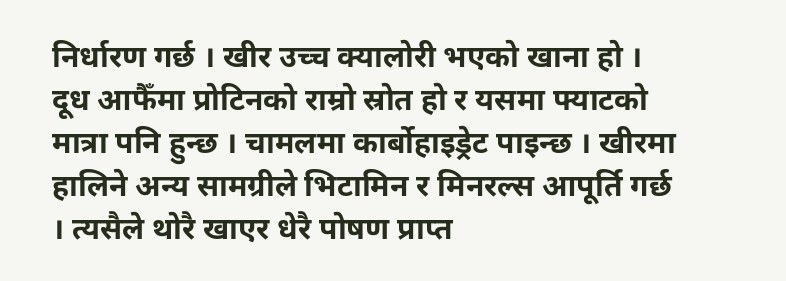निर्धारण गर्छ । खीर उच्च क्यालोरी भएको खाना हो । दूध आफैँमा प्रोटिनको राम्रो स्रोत हो र यसमा फ्याटको मात्रा पनि हुन्छ । चामलमा कार्बोहाइड्रेट पाइन्छ । खीरमा हालिने अन्य सामग्रीले भिटामिन र मिनरल्स आपूर्ति गर्छ । त्यसैले थोरै खाएर धेरै पोषण प्राप्त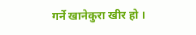गर्ने खानेकुरा खीर हो ।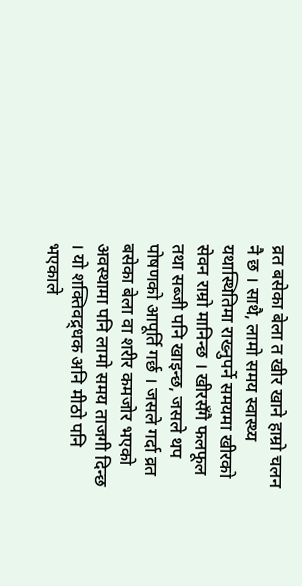व्रत बसेका बेला त खीर खाने हाम्रो चलन नै छ । साथै, लामो समय स्वास्थ्य यथास्थितिमा राख्नुपर्ने समयमा खीरको सेवन राम्रो मानिन्छ । खीरसँगै फलफूल तथा सब्जी पनि खाइन्छ, जसले थप पोषणको आपूर्ति गर्छ । जसले गर्दा व्रत बसेका बेला वा शरीर कमजोर भएको अवस्थामा पनि लामो समय ताजगी दिन्छ । यो शक्तिवद्र्धक अनि मीठो पनि भएकाले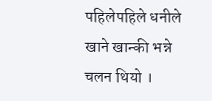पहिलेपहिले धनीले खाने खान्की भन्ने चलन थियो ।